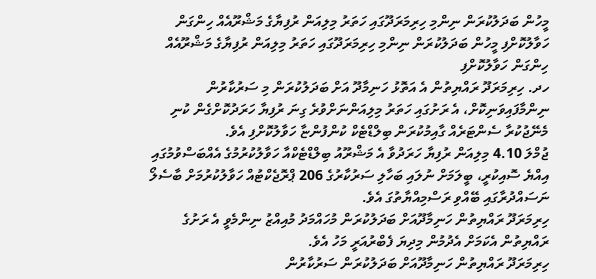މީހުން ބަދަލުކުރަން ނިންމި ހިރިމަރަދޫގައި ހަތަރު މިލިއަން ރުފިޔާގެ މަޝްރޫއެއް ހިންގަން ހަވާލުކޮށްފި މީހުން ބަދަލުކުރަން ނިންމި ހިރިމަރަދޫގައި ހަތަރު މިލިއަން ރުފިޔާގެ މަޝްރޫއެއް ހިންގަން ހަވާލުކޮށްފި
ހދ. ހިރިމަރަދޫ ރައްޔިތުން އެ އަތޮޅު ހަނިމާދޫ އަށް ބަދަލުކުރަން މި ސަރުކާރުން ނިންމާފައިވަނިކޮށް، އެ ރަށުގައި ހަތަރު މިލިއަންނަށްވުރެ ގިނަ ރުފިޔާ ހަރަދުކޮށްގެން ކުނި މެނޭޖުކުރާ ސެންޓަރެއް ގާއިމުކުރަން ބިލްޑްޓެކް ކުންފުންޏާ ހަވާލުކޮށްފި އެވެ.
ޖުމްލަ 4.10 މިލިއަން ރުފިޔާ ހަރަދުވާ އެ މަޝްރޫއު ބިލްޑްޓެކްއާ ހަވާލުކުރުމުގެ އެއްބަސްވުމުގައި އިއްޔެ ސޮއިކުރީ، ބީލަމަށް ނުލައި ބަހާލި ސަރުކާރުގެ 206 ޕްރޮޖެކްޓުއް ހަވާލުކުރުމަށް ބާސެލޯ ނަސައްދުރާގައި ބޭއްވި ރަސްމިއްޔާތުގަ އެވެ.
ހިރިމަރަދޫ ރައްޔިތުން ހަނިމާދޫއަށް ބަދަލުކުރަން މުހައްމަދު މުއިއްޒު ނިންމެވީ އެ ރަށުގެ ރައްޔިތުން އެކަމަށް އެދުމުން މިދިޔަ ފެބްރުއަރީ މަހު އެވެ.
ހިރިމަރަދޫ ރައްޔިތުން ހަނިމާދޫއަށް ބަދަލުކުރަން ސަރުކާރުން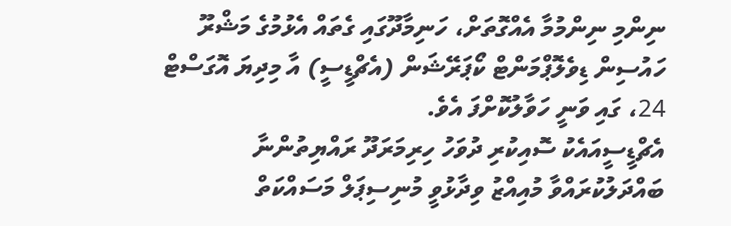ނިންމި ނިންމުމާ އެއްގޮތަށް، ހަނިމާދޫގައި ގެތައް އެޅުމުގެ މަޝްރޫ ހައުސިން ޑިވެލޮޕްމަންޓް ކޯޕަރޭޝަން (އެޗްޑީސީ) އާ މިދިޔަ އޮގަސްޓް 24، ގައި ވަނީ ހަވާލުކޮށްފަ އެވެ.
އެޗްޑީސީއައެކު ސޮއިކުރި ދުވަހު ހިރިމަރަދޫ ރައްޔިތުންނާ ބައްދަލުކުރައްވާ މުއިއްޒު ވިދާޅުވީ މުނިސިޕަލް މަސައްކަތް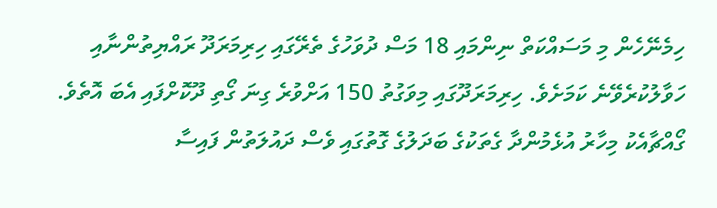ހިމެނޭހެން މި މަސައްކަތް ނިންމައި 18 މަސް ދުވަހުގެ ތެރޭގައި ހިރިމަރަދޫ ރައްޔިތުންނާއި ހަވާލުކުރެވޭނެ ކަމަށެވެ. ހިރިމަރަދޫގައި މިވަގުތު 150 އަށްވުރެ ގިނަ ގޯތި ދޫކޮށްފައި އެބަ އޮތެވެ.
ގޯއްޗާއެކު މިހާރު އުޅެމުންދާ ގެތަކުގެ ބަދަލުގެ ގޮތުގައި ވެސް ދައުލަތުން ފައިސާ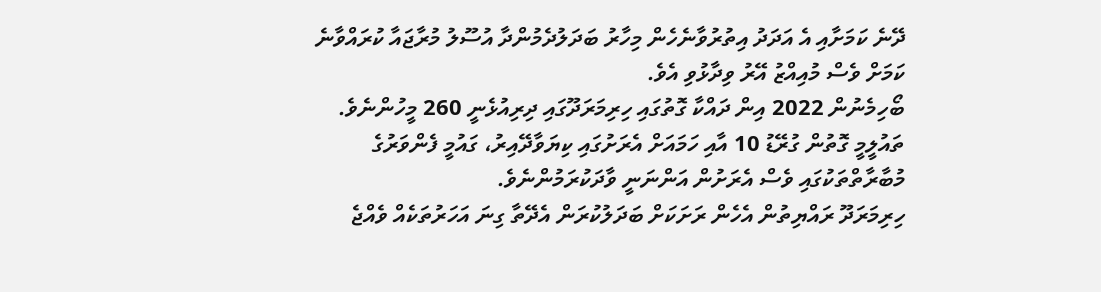ދޭނެ ކަމަށާއި އެ އަދަދު އިތުރުވާނެހެން މިހާރު ބަދަލުދެމުންދާ އުސޫލު މުރާޖައާ ކުރައްވާނެ ކަމަށް ވެސް މުއިއްޒު އޭރު ވިދާޅުވި އެވެ.
ބޯހިމެނުން 2022 އިން ދައްކާ ގޮތުގައި ހިރިމަރަދޫގައި ދިރިއުޅެނީ 260 މީހުންނެވެ. ތައުލީމީ ގޮތުން ގުރޭޑު 10 އާއި ހަމައަށް އެރަށުގައި ކިޔަވާދޭއިރު، ގައުމީ ފެންވަރުގެ މުބާރާތްތަކުގައި ވެސް އެރަށުން އަންނަނީ ވާދަކުރަމުންނެވެ.
ހިރިމަރަދޫ ރައްޔިތުން އެހެން ރަށަކަށް ބަދަލުކުރަން އެދޭތާ ގިނަ އަހަރުތަކެއް ވެއްޖެ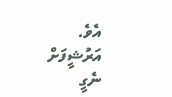އެވެ.
އަރުޝީފަށް ނެގީ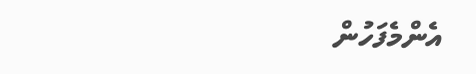އެންމެފަހުން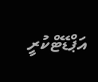އަޕްޑޭޓްކުރީ